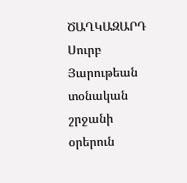ԾԱՂԿԱԶԱՐԴ
Սուրբ Յարութեան տօնական շրջանի օրերուն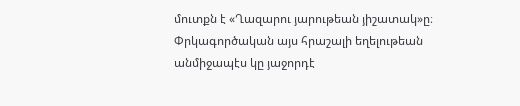մուտքն է «Ղազարու յարութեան յիշատակ»ը։ Փրկագործական այս հրաշալի եղելութեան անմիջապէս կը յաջորդէ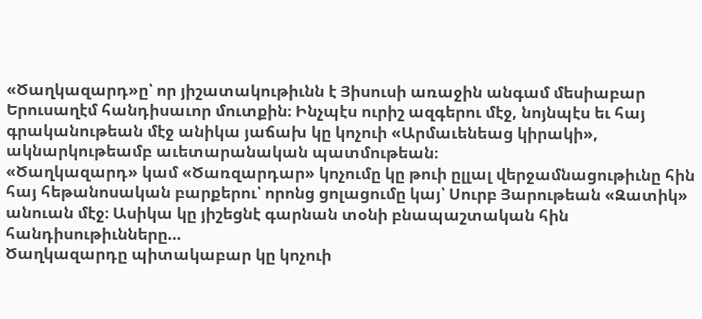«Ծաղկազարդ»ը՝ որ յիշատակութիւնն է Յիսուսի առաջին անգամ մեսիաբար Երուսաղէմ հանդիսաւոր մուտքին։ Ինչպէս ուրիշ ազգերու մէջ, նոյնպէս եւ հայ գրականութեան մէջ անիկա յաճախ կը կոչուի «Արմաւենեաց կիրակի», ակնարկութեամբ աւետարանական պատմութեան։
«Ծաղկազարդ» կամ «Ծառզարդար» կոչումը կը թուի ըլլալ վերջամնացութիւնը հին հայ հեթանոսական բարքերու՝ որոնց ցոլացումը կայ՝ Սուրբ Յարութեան «Զատիկ» անուան մէջ։ Ասիկա կը յիշեցնէ գարնան տօնի բնապաշտական հին հանդիսութիւնները…
Ծաղկազարդը պիտակաբար կը կոչուի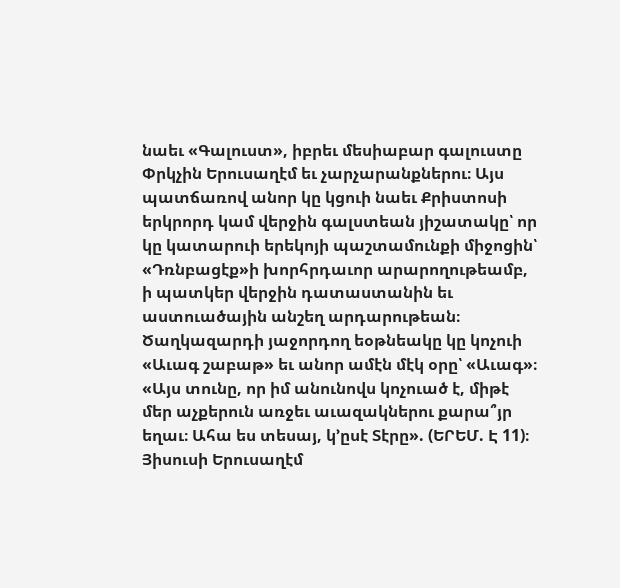նաեւ «Գալուստ», իբրեւ մեսիաբար գալուստը Փրկչին Երուսաղէմ եւ չարչարանքներու։ Այս պատճառով անոր կը կցուի նաեւ Քրիստոսի երկրորդ կամ վերջին գալստեան յիշատակը՝ որ կը կատարուի երեկոյի պաշտամունքի միջոցին՝ «Դռնբացէք»ի խորհրդաւոր արարողութեամբ, ի պատկեր վերջին դատաստանին եւ աստուածային անշեղ արդարութեան։
Ծաղկազարդի յաջորդող եօթնեակը կը կոչուի «Աւագ շաբաթ» եւ անոր ամէն մէկ օրը՝ «Աւագ»։
«Այս տունը, որ իմ անունովս կոչուած է, միթէ մեր աչքերուն առջեւ աւազակներու քարա՞յր եղաւ։ Ահա ես տեսայ, կ՚ըսէ Տէրը». (ԵՐԵՄ. Է 11)։ Յիսուսի Երուսաղէմ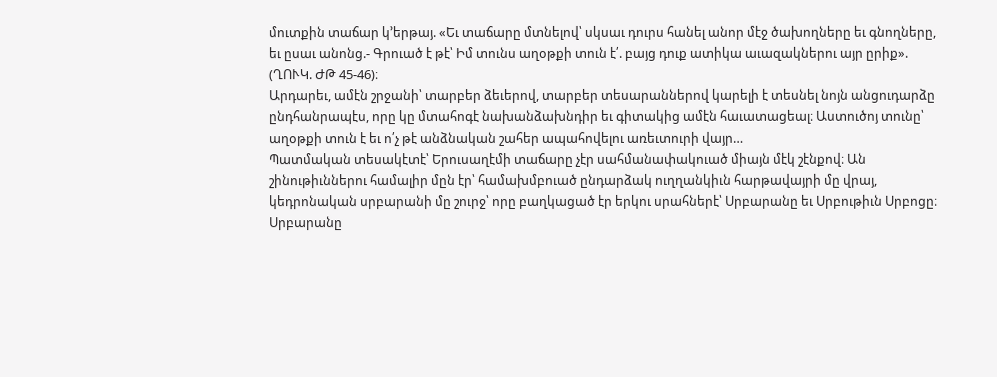մուտքին տաճար կ՚երթայ. «Եւ տաճարը մտնելով՝ սկսաւ դուրս հանել անոր մէջ ծախողները եւ գնողները, եւ ըսաւ անոնց.- Գրուած է թէ՝ Իմ տունս աղօթքի տուն է՛. բայց դուք ատիկա աւազակներու այր ըրիք». (ՂՈՒԿ. ԺԹ 45-46)։
Արդարեւ, ամէն շրջանի՝ տարբեր ձեւերով, տարբեր տեսարաններով կարելի է տեսնել նոյն անցուդարձը ընդհանրապէս, որը կը մտահոգէ նախանձախնդիր եւ գիտակից ամէն հաւատացեալ։ Աստուծոյ տունը՝ աղօթքի տուն է եւ ո՛չ թէ անձնական շահեր ապահովելու առեւտուրի վայր…
Պատմական տեսակէտէ՝ Երուսաղէմի տաճարը չէր սահմանափակուած միայն մէկ շէնքով։ Ան շինութիւններու համալիր մըն էր՝ համախմբուած ընդարձակ ուղղանկիւն հարթավայրի մը վրայ, կեդրոնական սրբարանի մը շուրջ՝ որը բաղկացած էր երկու սրահներէ՝ Սրբարանը եւ Սրբութիւն Սրբոցը։ Սրբարանը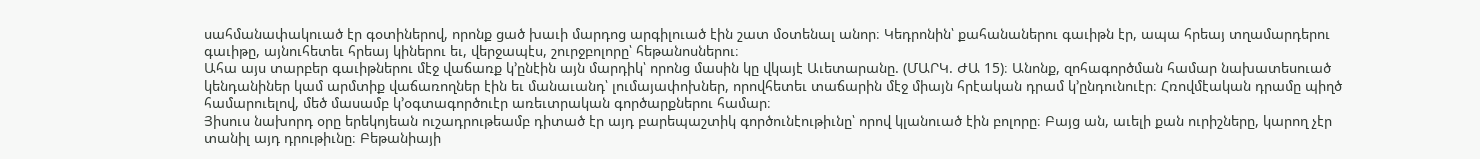սահմանափակուած էր գօտիներով, որոնք ցած խաւի մարդոց արգիլուած էին շատ մօտենալ անոր։ Կեդրոնին՝ քահանաներու գաւիթն էր, ապա հրեայ տղամարդերու գաւիթը, այնուհետեւ հրեայ կիներու եւ, վերջապէս, շուրջբոլորը՝ հեթանոսներու։
Ահա այս տարբեր գաւիթներու մէջ վաճառք կ՚ընէին այն մարդիկ՝ որոնց մասին կը վկայէ Աւետարանը. (ՄԱՐԿ. ԺԱ 15)։ Անոնք, զոհագործման համար նախատեսուած կենդանիներ կամ արմտիք վաճառողներ էին եւ մանաւանդ՝ լումայափոխներ, որովհետեւ տաճարին մէջ միայն հրէական դրամ կ՚ընդունուէր։ Հռովմէական դրամը պիղծ համարուելով, մեծ մասամբ կ՚օգտագործուէր առեւտրական գործարքներու համար։
Յիսուս նախորդ օրը երեկոյեան ուշադրութեամբ դիտած էր այդ բարեպաշտիկ գործունէութիւնը՝ որով կլանուած էին բոլորը։ Բայց ան, աւելի քան ուրիշները, կարող չէր տանիլ այդ դրութիւնը։ Բեթանիայի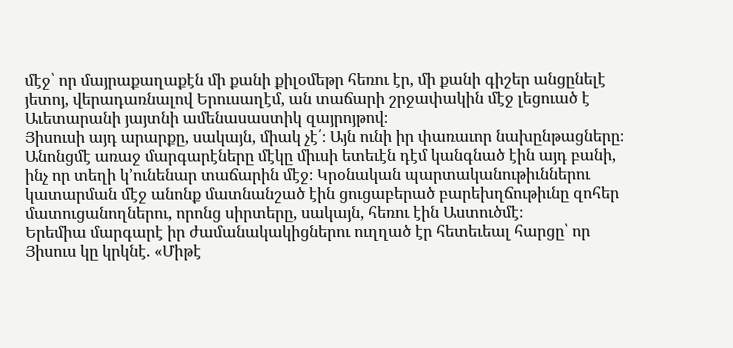մէջ՝ որ մայրաքաղաքէն մի քանի քիլօմեթր հեռու էր, մի քանի գիշեր անցընելէ յետոյ, վերադառնալով Երուսաղէմ, ան տաճարի շրջափակին մէջ լեցուած է Աւետարանի յայտնի ամենասաստիկ զայրոյթով։
Յիսուսի այդ արարքը, սակայն, միակ չէ՛։ Այն ունի իր փառաւոր նախընթացները։ Անոնցմէ առաջ մարգարէները մէկը միւսի ետեւէն դէմ կանգնած էին այդ բանի, ինչ որ տեղի կ՚ունենար տաճարին մէջ։ Կրօնական պարտականութիւններու կատարման մէջ անոնք մատնանշած էին ցուցաբերած բարեխղճութիւնը զոհեր մատուցանողներու, որոնց սիրտերը, սակայն, հեռու էին Աստուծմէ։
Երեմիա մարգարէ իր ժամանակակիցներու ուղղած էր հետեւեալ հարցը՝ որ Յիսուս կը կրկնէ. «Միթէ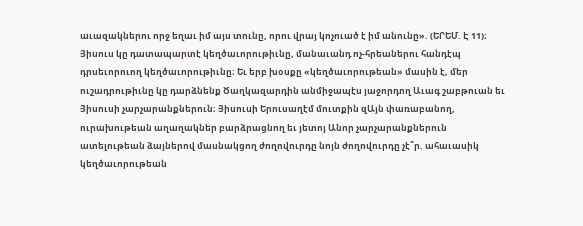աւազակներու որջ եղաւ իմ այս տունը, որու վրայ կոչուած է իմ անունը». (ԵՐԵՄ. Է 11)։
Յիսուս կը դատապարտէ կեղծաւորութիւնը, մանաւանդ ոչ-հրեաներու հանդէպ դրսեւորուող կեղծաւորութիւնը։ Եւ երբ խօսքը «կեղծաւորութեան» մասին է, մեր ուշադրութիւնը կը դարձնենք Ծաղկազարդին անմիջապէս յաջորդող Աւագ շաբթուան եւ Յիսուսի չարչարանքներուն։ Յիսուսի Երուսաղէմ մուտքին զԱյն փառաբանող, ուրախութեան աղաղակներ բարձրացնող եւ յետոյ Անոր չարչարանքներուն ատելութեան ձայներով մասնակցող ժողովուրդը նոյն ժողովուրդը չէ՞ր. ահաւասիկ կեղծաւորութեան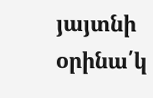յայտնի օրինա՛կ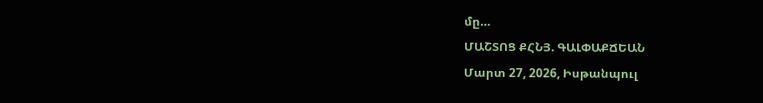մը…
ՄԱՇՏՈՑ ՔՀՆՅ. ԳԱԼՓԱՔՃԵԱՆ
Մարտ 27, 2026, Իսթանպուլ